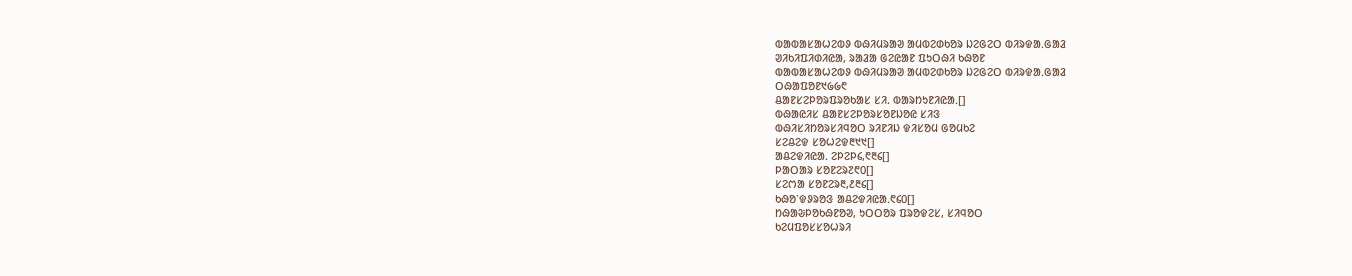ᱵᱟᱵᱟᱥᱟᱦᱮᱵᱽ ᱵᱷᱤᱢᱨᱟᱣ ᱟᱢᱵᱮᱰᱠᱚᱨ ᱡᱮᱜᱮᱛ ᱵᱤᱨᱫᱟᱹᱜᱟᱲ
ᱣᱤᱠᱤᱯᱤᱰᱤᱭᱟ, ᱨᱟᱲᱟ ᱜᱮᱭᱟᱱ ᱯᱩᱛᱷᱤ ᱠᱷᱚᱱ
ᱵᱟᱵᱟᱥᱟᱦᱮᱵᱽ ᱵᱷᱤᱢᱨᱟᱣ ᱟᱢᱵᱮᱰᱠᱚᱨ ᱡᱮᱜᱮᱛ ᱵᱤᱨᱫᱟᱹᱜᱟᱲ
ᱛᱷᱟᱯᱚᱱ᱑᱙᱙᱖
ᱪᱟᱱᱥᱮᱞᱚᱨᱯᱨᱚᱠᱟᱥ ᱥᱤ. ᱵᱟᱨᱴᱩᱱᱤᱭᱟᱹ[]
ᱵᱷᱟᱭᱤᱥ ᱪᱟᱱᱥᱮᱞᱚᱨᱥᱚᱱᱡᱚᱭ ᱥᱤᱝ
ᱵᱷᱤᱥᱤᱴᱚᱨᱥᱤᱧᱚᱛ ᱨᱤᱱᱤᱡ ᱫᱤᱥᱚᱢ ᱜᱚᱢᱠᱮ
ᱥᱮᱪᱮᱫ ᱥᱚᱦᱮᱫ᱓᱑᱑[]
ᱟᱪᱮᱫᱤᱭᱟᱹ ᱮᱞᱮᱞ᱔,᱖᱓᱔[]
ᱞᱟᱛᱟᱨ ᱥᱚᱱᱮᱨ᱗᱖᱐[]
ᱥᱮᱬᱟ ᱥᱚᱱᱮᱨ᱓,᱒᱓᱔[]
ᱠᱷᱚᱸᱫᱽᱨᱚᱝ ᱟᱪᱮᱫᱤᱭᱟᱹ᱖᱔᱐[]
ᱴᱷᱟᱶᱞᱚᱠᱷᱱᱚᱣ, ᱩᱛᱛᱚᱨ ᱯᱨᱚᱫᱮᱥ, ᱥᱤᱧᱚᱛ
ᱠᱮᱢᱯᱚᱥᱥᱚᱦᱨᱤ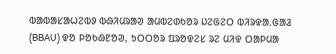ᱵᱟᱵᱟᱥᱟᱦᱮᱵᱽ ᱵᱷᱤᱢᱨᱟᱣ ᱟᱢᱵᱮᱰᱠᱚᱨ ᱡᱮᱜᱮᱛ ᱵᱤᱨᱫᱟᱹᱜᱟᱲ (BBAU) ᱫᱚ ᱞᱚᱠᱷᱱᱚᱣ, ᱩᱛᱛᱚᱨ ᱯᱨᱚᱫᱮᱥ ᱨᱮ ᱢᱤᱫ ᱛᱟᱞᱢᱟ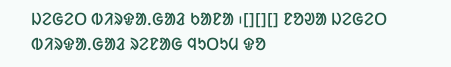ᱡᱮᱜᱮᱛ ᱵᱤᱨᱫᱟᱹᱜᱟᱲ ᱠᱟᱱᱟ ᱾[][][] ᱱᱚᱣᱟ ᱡᱮᱜᱮᱛ ᱵᱤᱨᱫᱟᱹᱜᱟᱲ ᱨᱮᱱᱟᱜ ᱧᱩᱛᱩᱢ ᱫᱚ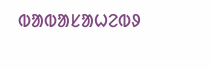ᱵᱟᱵᱟᱥᱟᱦᱮᱵᱽ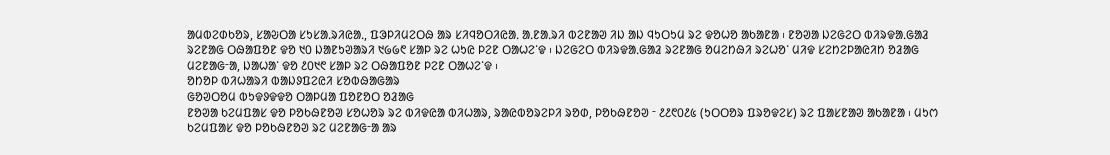ᱟᱢᱵᱮᱰᱠᱚᱨ, ᱥᱟᱶᱛᱟ ᱥᱩᱥᱟᱹᱨᱤᱭᱟᱹ, ᱯᱳᱞᱤᱢᱮᱛᱷ ᱟᱨ ᱥᱤᱧᱚᱛᱤᱭᱟᱹ ᱟᱹᱱᱟᱹᱨᱤ ᱵᱮᱱᱟᱣ ᱤᱡ ᱟᱡ ᱧᱩᱛᱩᱢ ᱨᱮ ᱫᱚᱦᱚ ᱟᱠᱟᱱᱟ ᱾ ᱱᱚᱣᱟ ᱡᱮᱜᱮᱛ ᱵᱤᱨᱫᱟᱹᱜᱟᱲ ᱨᱮᱱᱟᱜ ᱛᱷᱟᱯᱚᱱ ᱫᱚ ᱑᱐ ᱡᱟᱱᱩᱣᱟᱨᱤ ᱑᱙᱙᱖ ᱥᱟᱞ ᱨᱮ ᱦᱩᱭ ᱞᱮᱱ ᱛᱟᱦᱮᱸᱫ ᱾ ᱡᱮᱜᱮᱛ ᱵᱤᱨᱫᱟᱹᱜᱟᱲ ᱨᱮᱱᱟᱜ ᱚᱢᱮᱴᱷᱤ ᱨᱮᱦᱚᱸ ᱢᱤᱫ ᱥᱮᱴᱮᱞᱟᱭᱤᱴ ᱚᱲᱟᱜ ᱢᱮᱱᱟᱜᱼᱟ, ᱡᱟᱦᱟᱸ ᱫᱚ ᱒᱐᱑᱖ ᱥᱟᱞ ᱨᱮ ᱛᱷᱟᱯᱚᱱ ᱞᱮᱱ ᱛᱟᱦᱮᱸᱫ ᱾
ᱚᱴᱚᱞ ᱵᱤᱦᱟᱨᱤ ᱵᱟᱡᱽᱯᱮᱭᱤ ᱥᱚᱵᱷᱟᱜᱟᱨ
ᱜᱚᱣᱛᱚᱢ ᱵᱩᱫᱽᱫᱫᱚ ᱛᱟᱞᱢᱟ ᱯᱚᱱᱚᱛ ᱚᱲᱟᱜ
ᱱᱚᱣᱟ ᱠᱮᱢᱯᱟᱥ ᱫᱚ ᱞᱚᱠᱷᱱᱚᱣ ᱥᱚᱦᱚᱨ ᱨᱮ ᱵᱤᱫᱭᱟ ᱵᱤᱦᱟᱨ, ᱨᱟᱭᱵᱚᱨᱮᱞᱤ ᱨᱚᱰ, ᱞᱚᱠᱷᱱᱚᱣ ᱼ ᱒᱒᱖᱐᱒᱕ (ᱩᱛᱛᱚᱨ ᱯᱨᱚᱫᱮᱥ) ᱨᱮ ᱯᱟᱥᱱᱟᱣ ᱟᱠᱟᱱᱟ ᱾ ᱢᱩᱬ ᱠᱮᱢᱯᱟᱥ ᱫᱚ ᱞᱚᱠᱷᱱᱚᱣ ᱨᱮ ᱢᱮᱱᱟᱜᱼᱟ ᱟᱨ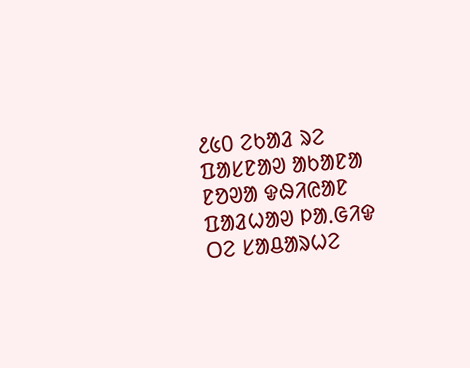᱒᱕᱐ ᱮᱠᱟᱲ ᱨᱮ ᱯᱟᱥᱱᱟᱣ ᱟᱠᱟᱱᱟ ᱱᱚᱣᱟ ᱫᱷᱤᱭᱟᱱ ᱯᱟᱲᱦᱟᱣ ᱞᱟᱹᱜᱤᱫ ᱛᱮ ᱥᱟᱪᱟᱨᱦᱮ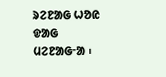ᱨᱮᱱᱟᱜ ᱦᱚᱭ ᱫᱟᱜ ᱢᱮᱱᱟᱜᱼᱟ ᱾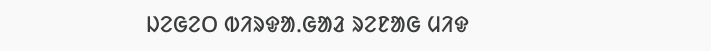ᱡᱮᱜᱮᱛ ᱵᱤᱨᱫᱟᱹᱜᱟᱲ ᱨᱮᱱᱟᱜ ᱢᱤᱫ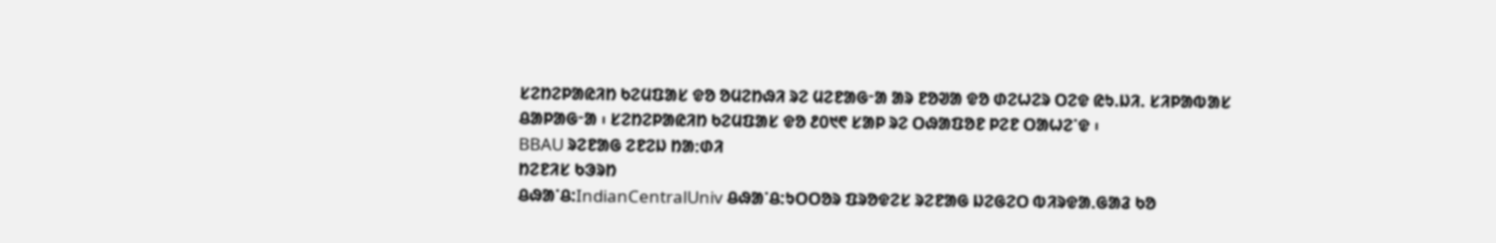ᱥᱮᱴᱮᱞᱟᱭᱤᱴ ᱠᱮᱢᱯᱟᱥ ᱫᱚ ᱚᱢᱮᱴᱷᱤ ᱨᱮ ᱢᱮᱱᱟᱜᱼᱟ ᱟᱨ ᱱᱚᱣᱟ ᱫᱚ ᱰᱮᱦᱮᱨ ᱛᱮᱫ ᱭᱩ.ᱡᱤ. ᱥᱤᱞᱟᱵᱟᱥ ᱪᱟᱞᱟᱜᱼᱟ ᱾ ᱥᱮᱴᱮᱞᱟᱭᱤᱴ ᱠᱮᱢᱯᱟᱥ ᱫᱚ ᱒᱐᱑᱖ ᱥᱟᱞ ᱨᱮ ᱛᱷᱟᱯᱚᱱ ᱞᱮᱱ ᱛᱟᱦᱮᱸᱫ ᱾
BBAU ᱨᱮᱱᱟᱜ ᱮᱱᱮᱡ ᱴᱟᱺᱰᱤ
ᱴᱮᱱᱤᱥ ᱠᱳᱨᱴ
ᱪᱷᱟᱸᱪ:IndianCentralUniv ᱪᱷᱟᱸᱪ:ᱩᱛᱛᱚᱨ ᱯᱨᱚᱫᱮᱥ ᱨᱮᱱᱟᱜ ᱡᱮᱜᱮᱛ ᱵᱤᱨᱫᱟᱹᱜᱟᱲ ᱠᱚ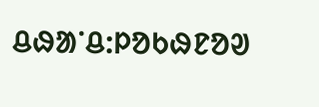ᱪᱷᱟᱸᱪ:ᱞᱚᱠᱷᱱᱚᱣ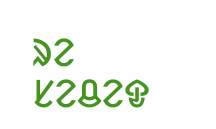ᱨᱮ ᱥᱮᱪᱮᱫ